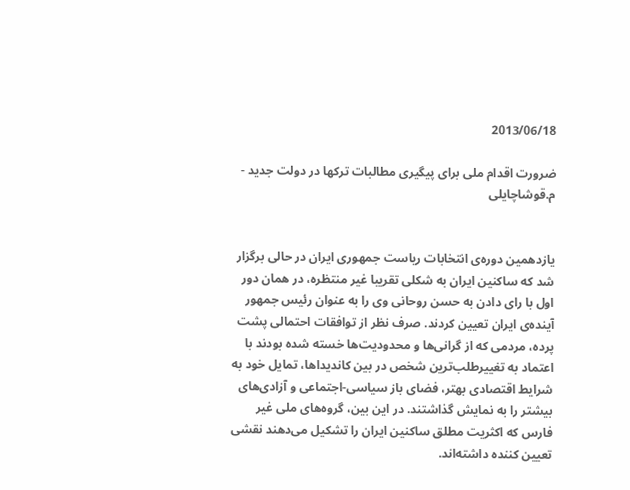2013/06/18

ضرورت اقدام ملی برای پیگیری مطالبات ترکها در دولت جدید - م.قوشاچایلی


یازدهمین دوره‌ی انتخابات ریاست جمهوری ایران در حالی برگزار شد که ساکنین ایران به شکلی تقریبا غیر منتظره، در همان دور اول با رای دادن به حسن روحانی وی را به عنوان رئیس جمهور آینده‌ی ایران تعیین کردند. صرف نظر از توافقات احتمالی پشت پرده، مردمی که از گرانی‌ها و محدودیت‌ها خسته شده بودند با اعتماد به تغییرطلب‌ترین شخص در بین کاندیداها، تمایل خود به شرایط اقتصادی بهتر، فضای باز سیاسی-اجتماعی و آزادی‌های بیشتر را به نمایش گذاشتند. در این بین، گروه‌های ملی غیر فارس که اکثریت مطلق ساکنین ایران را تشکیل می‌دهند نقشی تعیین کننده داشته‌اند.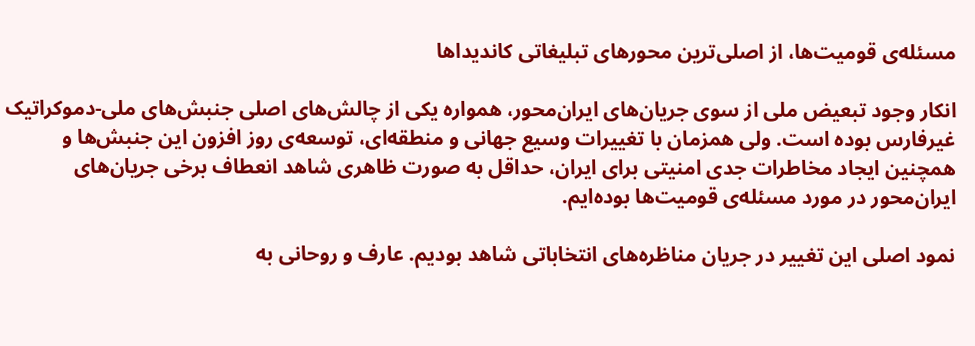مسئله‌ی قومیت‌ها، از اصلی‌ترین محورهای تبلیغاتی کاندیداها

انکار وجود تبعیض ملی از سوی جریان‌های ایران‌محور، همواره یکی از چالش‌های اصلی جنبش‌های ملی-دموکراتیک غیرفارس بوده است. ولی همزمان با تغییرات وسیع جهانی و منطقه‌ای، توسعه‌ی روز افزون این جنبش‌ها و همچنین ایجاد مخاطرات جدی امنیتی برای ایران، حداقل به صورت ظاهری شاهد انعطاف برخی جریان‌های ایران‌محور در مورد مسئله‌ی قومیت‌ها بوده‌ایم.

نمود اصلی این تغییر در جریان مناظره‌های انتخاباتی شاهد بودیم. عارف و روحانی به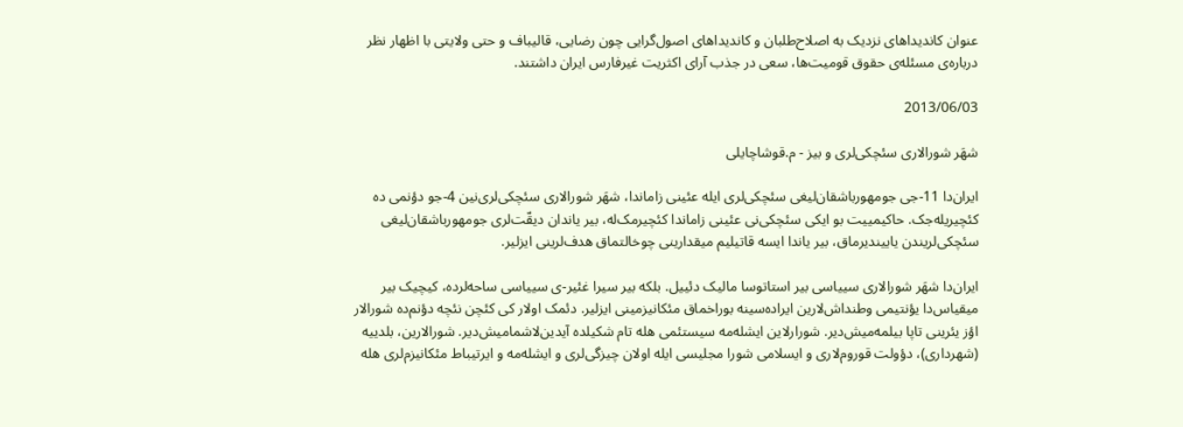عنوان کاندیداهای نزدیک به اصلاح‌طلبان و کاندیداهای اصول‌گرایی چون رضایی، قالیباف و حتی ولایتی با اظهار نظر درباره‌ی مسئله‌ی حقوق قومیت‌ها، سعی در جذب آرای اکثریت غیرفارس ایران داشتند.

2013/06/03

شهَر شورالاری سئچکی‌لری و بیز - م.قوشاچایلی

ایران‌دا 11-جی جومهورباشقان‌لیغی سئچکی‌لری ایله عئینی زاماندا، شهَر شورالاری سئچکی‌لری‌نین 4-جو دؤنمی ده کئچیریله‌جک. حاکیمییت بو ایکی سئچکی‌نی عئینی زاماندا کئچیرمک‌له، بیر یاندان دیقّت‌لری جومهورباشقان‌لیغی سئچکی‌لریندن یاییندیرماق، بیر یاندا ایسه قاتیلیم میقدارینی چوخالتماق هدف‌لرینی ایزلیر.

ایران‌دا شهَر شورالاری سییاسی بیر استاتوسا مالیک دئییل. بلکه بیر سیرا غئیر-ی سییاسی ساحه‌لرده، کیچیک بیر میقیاس‌دا یؤنتیمی وطنداش‌لارین ایراده‌سینه بوراخماق مئکانیزمینی ایزلیر. دئمک اولار کی کئچن نئچه دؤنم‌ده شورالار اؤز یئرینی تاپا بیلمه‌میش‌دیر. شورارلاین ایشله‌مه سیستئمی هله تام شکیلده آیدین‌لاشمامیش‌دیر. شورالارین، بلدییه (شهرداری)، دؤولت قوروم‌لاری و ایسلامی شورا مجلیسی‌ ایله اولان چیزگی‌لری و ایشله‌مه و ایرتیباط مئکانیزم‌لری هله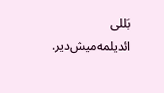بَللی ائدیلمه‌میش‌دیر.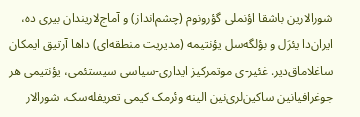شورالارین باشقا اؤنملی گؤرونوم (چشم‌انداز) و آماج‌لاریندان بیری ده، ایران‌دا یئرَل و بؤلگه‌سل یؤنتیمه (مدیریت منطقه‌ای) داها آرتیق ایمکان ساغلاماق‌دیر. غئیر-ی موتمرکیز ایداری-سیاسی سیستئمی، یؤنتیمی هر جوغرافیانین ساکین‌لری‌نین الینه وئرمک کیمی تعریفله‌سک، شورالار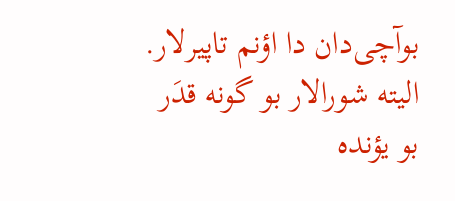بوآچی‌دان دا اؤنم تاپیرلار. الیته شورالار بو گونه قدَر بو یؤنده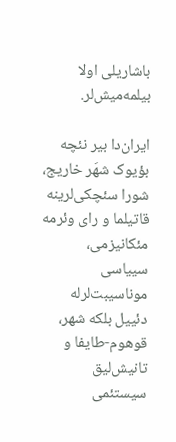باشاریلی اولا بیلمه‌میش‌لر.

ایران‌دا بیر نئچه بؤیوک شهَر خاریج، شورا سئچکی‌لرینه قاتیلما و رای وئرمه مئکانیزمی، سییاسی موناسیبت‌لرله دئییل بلکه شهر، قوهوم-طایفا و تانیش‌لیق سیستئمی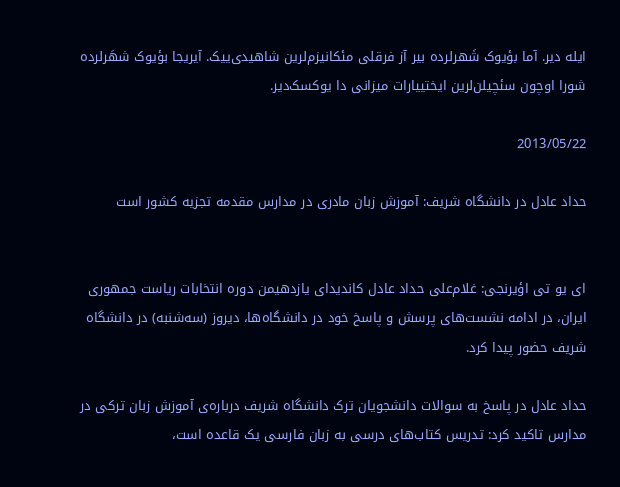ایله دیر. آما بؤیوک شَهرلرده بیر آز فرقلی مئکانیزم‌لرین شاهیدی‌ییک. آیریجا بؤیوک شهَرلرده شورا اوچون سئچیلن‌لرین ایختییارات میزانی دا یوکسک‌دیر.

2013/05/22

حداد عادل در دانشگاه شریف: آموزش زبان مادری در مدارس مقدمه تجزیه کشور است


ای یو تی اؤیرنجی: غلام‌علی حداد عادل کاندیدای یازدهیمن دوره انتخابات ریاست جمهوری ایران، در ادامه نشست‌های پرسش و پاسخ خود در دانشگاه‌ها، دیروز (سه‌شنبه) در دانشگاه شریف حضور پیدا کرد.

حداد عادل در پاسخ به سوالات دانشجویان ترک دانشگاه شریف درباره‌ی آموزش زبان ترکی در مدارس تاکید کرد: تدریس کتاب‌های درسی به زبان فارسی یک قاعده است،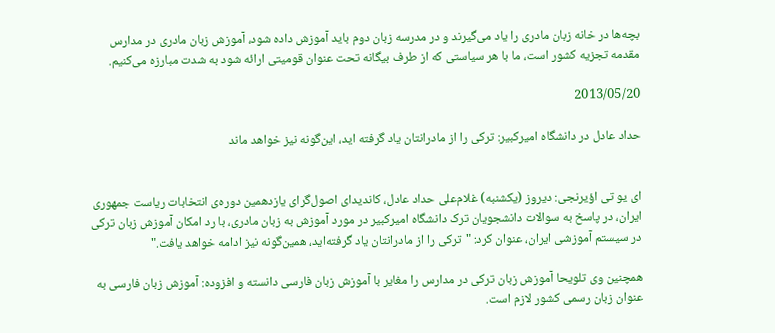بچه‌ها در خانه زبان مادری را یاد می‌گیرند و در مدرسه زبان دوم باید آموزش داده شود، آموزش زبان مادری در مدارس مقدمه تجزیه کشور است، ما با هر سیاستی که از طرف بیگانه تحت عنوان قومیتی ارائه شود به شدت مبارزه می‌کنیم.

2013/05/20

حداد عادل در دانشگاه امیرکبیر: ترکی را از مادرانتان یاد گرفته اید، این‌گونه نیز خواهد ماند


ای یو تی اؤیرنجی: دیروز (یکشنبه) غلام‌علی حداد عادل، کاندیدای اصول‌گرای یازدهمین دوره‌ی انتخابات ریاست جمهوری ایران، در پاسخ به سوالات دانشجویان ترک دانشگاه امیرکبیر در مورد آموزش به زبان مادری، با رد امکان آموزش زبان ترکی در سیستم آموزشی ایران، عنوان کرد: "ترکی را از مادرانتان یاد گرفته‌اید، همین‌گونه نیز ادامه خواهد یافت."

همچنین وی تلویحا آموزش زبان ترکی در مدارس را مغایر با آموزش زبان فارسی دانسته و افزوده: آموزش زبان فارسی به عنوان زبان رسمی کشور لازم است.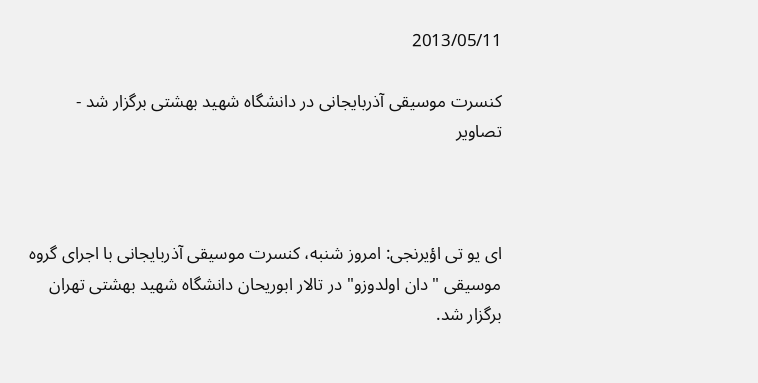2013/05/11

کنسرت موسیقی آذربایجانی در دانشگاه شهید بهشتی برگزار شد - تصاویر



ای یو تی اؤیرنجی: امروز شنبه، کنسرت موسیقی آذربایجانی با اجرای گروه موسیقی "دان اولدوزو" در تالار ابوریحان دانشگاه شهید بهشتی تهران برگزار شد.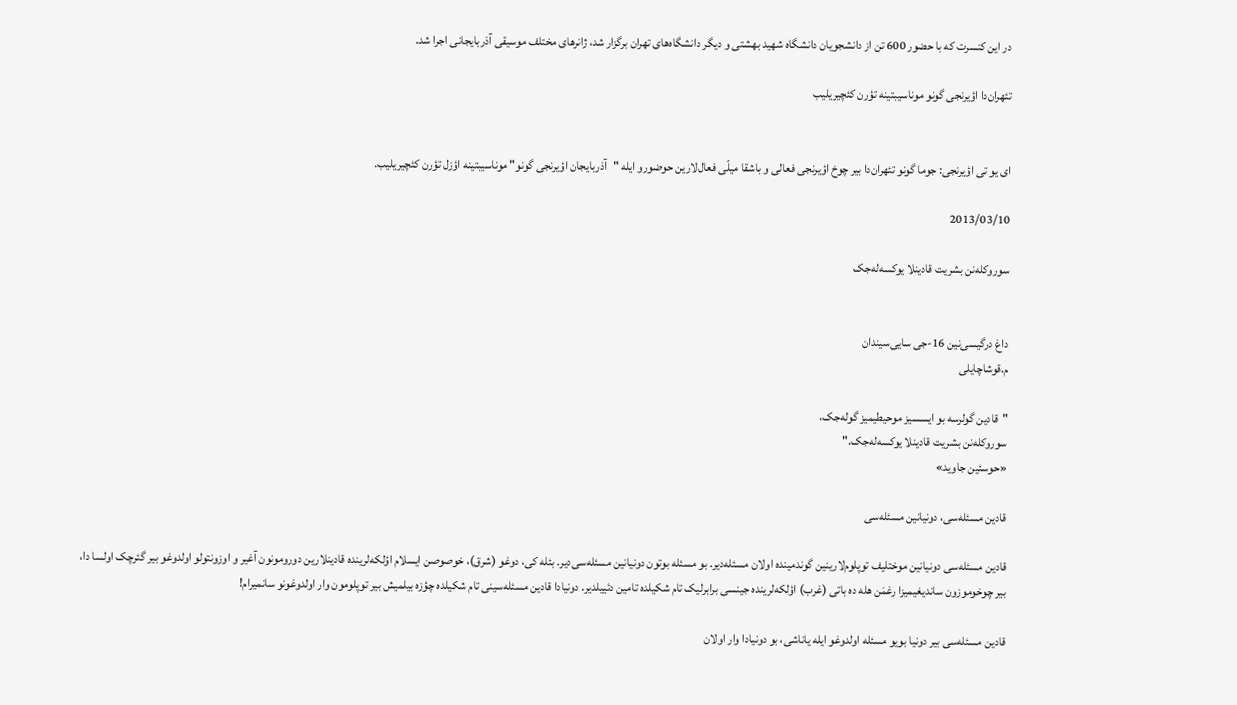در این کنسرت که با حضور 600 تن از دانشجویان دانشگاه شهید بهشتی و دیگر دانشگاه‌های تهران برگزار شد، ژانرهای مختلف موسیقی آذربایجانی اجرا شد.

تئهران‌دا اؤیرنجی گونو موناسیبتینه تؤرن کئچیریلیب


ای یو تی اؤیرنجی: جوما گونو تئهران‌دا بیر چوخ اؤیرنجی فعالی و باشقا میلّی فعال‌لارین حوضورو ایله "آذربایجان اؤیرنجی گونو" موناسیبتینه اؤزل تؤرن کئچیریلیب.

2013/03/10

سوروکله‌نن بشریت قادینلا یوکسه‌له‌جک


داغ درگیسی‌نین 16-جی سایی‌سیندان
م.قوشاچایلی

"قادین گولرسه بو ایسسیز موحیطیمیز گوله‌جک،
سوروکله‌نن بشریت قادینلا یوکسه‌له‌جک."
«حوسئین جاوید»

قادین مسئله‌سی، دونیانین مسئله‌سی

قادین مسئله‌سی دونیانین موختلیف توپلوم‌لارینین گوندمینده اولان مسئله‌دیر. بو مسئله بوتون دونیانین مسئله‌سی‌دیر. بئله کی، دوغو (شرق)، خوصوصن ایسلام اؤلکه‌لرینده قادینلارین دورومونون آغیر و اوزونتولو اولدوغو بیر گئرچک اولسا دا، بیر چوخوموزون ساندیغیمیزا رغمَن هله ده باتی (غرب) اؤلکه‌لرینده جینسی برابرلیک تام شکیلده تامین دئییلدیر. دونیادا قادین مسئله‌سینی تام شکیلده چؤزه بیلمیش بیر توپلومون وار اولدوغونو سانمیرام!

قادین مسئله‌سی بیر دونیا بویو مسئله اولدوغو ایله یاناشی، بو دونیادا وار اولان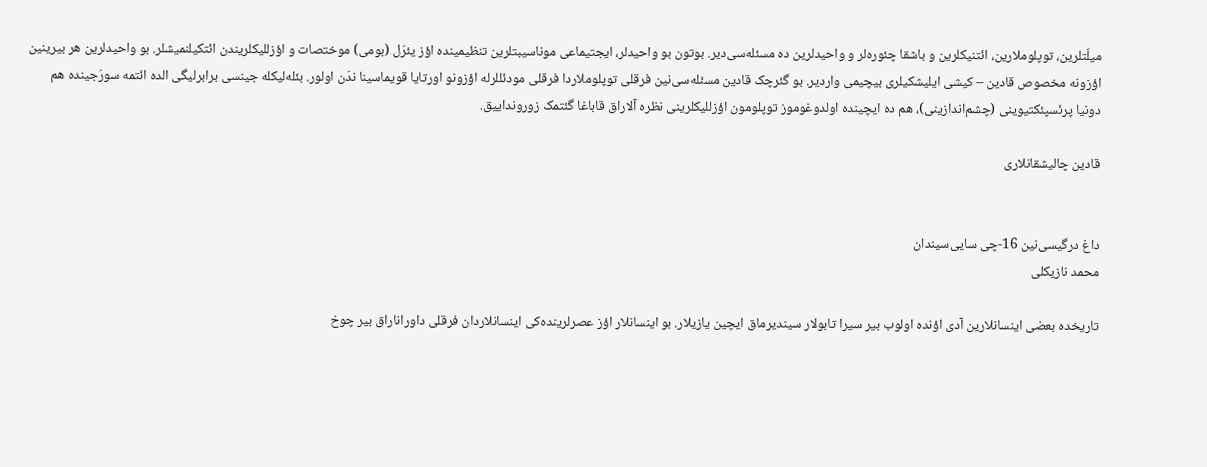میلّتلرین، توپلوملارین، ائتنیکلرین و باشقا چئوره‌لر و واحیدلرین ده مسئله‌سی‌دیر. بوتون بو واحیدلر، ایجتیماعی موناسیبتلرین تنظیمینده اؤز یئرَل (بومی) موختصات و اؤزللیکلریندن ائتکیلنمیشلر. بو واحیدلرین هر بیرینین اؤزونه مخصوص قادین – کیشی ایلیشکیلری بیچیمی واردیر. بو گئرچک قادین مسئله‌سی‌نین فرقلی توپلوملاردا فرقلی مودئللرله اؤزونو اورتایا قویماسینا ندَن اولور. بئله‌‌لیکله جینسی برابرلیگی الده ائتمه سورَجینده هم دونیا پرئسپئکتیوینی (چشم‌اندازینی)، هم ده ایچینده اولدوغوموز توپلومون اؤزللیکلرینی نظره آلاراق قاباغا گئتمک زورونداییق.

قادین چالیشقانلاری


داغ درگیسی‌نین 16-چی سایی‌سیندان
محمد نازیکلی

تاریخده بعضی اینسانلارین آدی اؤنده اولوب بیر سیرا تابولار سیندیرماق ایچین یازیلار. بو اینسانلار اؤز عصرلرینده‌کی اینسانلاردان فرقلی داوراناراق بیر چوخ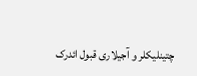چتینلیکلر و آجیلاری قبول ائدرک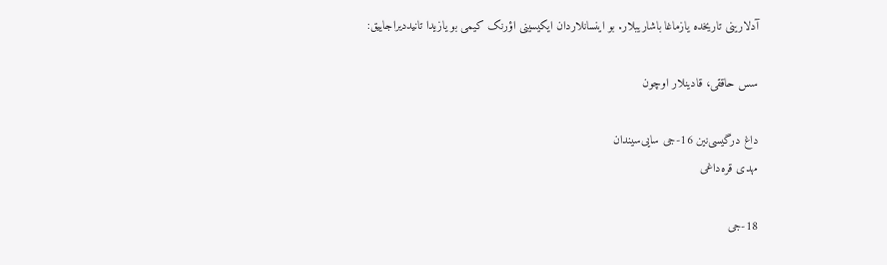آدلارینی تاریخده یازماغا باشاریبلار. بو اینسانلاردان ایکیسینی اؤرنک کیمی بو یازیدا تانیددیراجاییق:

سس حاققی، قادینلار اوچون

داغ درگیسی‌نین 16-جی سایی‌سیندان
مهدی قره‌داغی

18-جی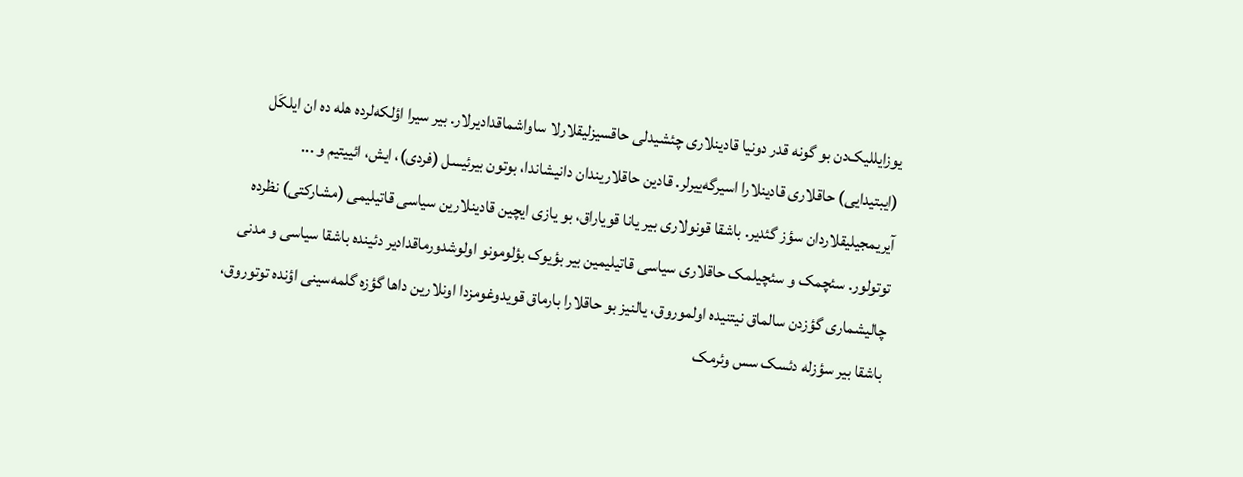یوزایللیک‌دن بو گونه قدر دونیا قادینلاری چئشیدلی حاقسیزلیقلارلا ساواشماقدادیرلار. بیر سیرا اؤلکه‌لرده هله ده ان ایلکَل (ایبتیدایی) حاقلاری قادینلارا اسیرگه‌ییرلر. قادین حاقلاریندان دانیشاندا، بوتون بیرئیسل (فردی)، ایش، ائییتیم و ... آیریمجیلیقلاردان سؤز گئدیر. باشقا قونولاری بیر یانا قویاراق، بو یازی ایچین قادینلارین سیاسی قاتیلیمی (مشارکتی) نظرده توتولور. سئچمک و سئچیلمک حاقلاری سیاسی قاتیلیمین بیر بؤیوک بؤلومونو اولوشدورماقدادیر دئینده باشقا سیاسی و مدنی چالیشماری گؤزدن سالماق نیتنیده اولموروق، یالنیز بو حاقلارا بارماق قویدوغومزدا اونلارین داها گؤزه گلمه‌سینی اؤنده توتوروق، باشقا بیر سؤزله دئسک سس وئرمک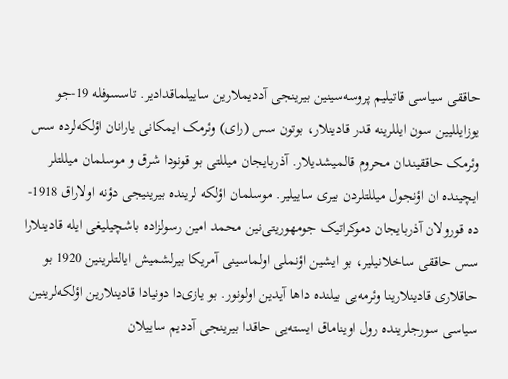حاققی سیاسی قاتیلیم پروسه‌سینین بیرینجی آددیملارین ساییلماقدادیر. تاسسوفله 19-جو یوزایللیین سون ایللرینه قدر قادینلار، بوتون سس (رای) وئرمک ایمکانی یارانان اؤلکه‌لرده سس وئرمک حاققیندان محروم قالمیشدیلار. آذربایجان میللتی بو قونودا شرق و موسلمان میللتلر ایچینده ان اؤنجول میللتلردن بیری ساییلیر. موسلمان اؤلکه لرینده بیرینیجی دؤنه اولاراق 1918-ده قورولان آذربایجان دموکراتیک جومهوریتی‌نین محمد امین رسولزاده باشچیلیغی ایله قادینلارا سس حاققی ساخلانیلیر، بو ایشین اؤنملی اولماسینی آمریکا بیرلشمیش ایالتلرینین 1920 بو حاقلاری قادینلارینا وئرمه‌یی بیلنده داها آیدین اولونور. بو یازی‌دا دونیادا قادینلارین اؤلکه‌لرینین سیاسی سورجلرینده رول اویناماق ایسته‌یی حاقدا بیرینجی آددیم ساییلان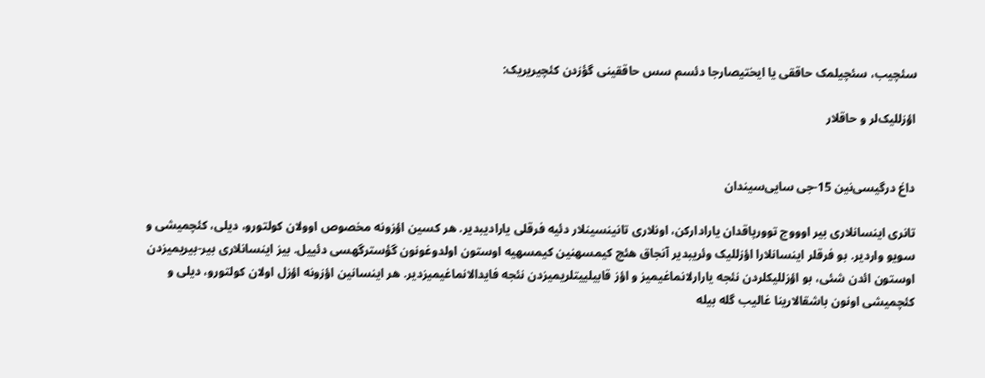سئچیب، سئچیلمک حاققی یا ایختیصارجا دئسم سس حاققینی گؤزدن کئچیریریک:

اؤزللیک‌لر و حاقلار


داغ درگیسی‌نین 15-جی سایی‌سیندان

تانری اینسانلاری بیر اوووج توورپاقدان یارادارکن، اونلاری تانینسینلار دئیه فرقلی یارادیبدیر. هر کسین اؤزونه مخصوص اوولان کولتورو، دیلی، کئچمیشی و سویو واردیر. بو فرقلر اینسانلارا اؤزللیک وئریبدیر آنجاق هئچ کیمسهنین کیمسهیه اوستون اولدوغونون گؤسترگهسی دئییل. بیز اینسانلاری بیر-بیریمیزدن اوستون ائدن شئی، بو اؤزللیکلردن نئجه یارارلانماغیمیز و اؤز قابیلییتلریمیزدن نئجه فایدالانماغیمیزدیر. هر اینسانین اؤزونه اؤزل اولان کولتورو، دیلی و کئچمیشی اونون باشقالارینا غالیب گله بیله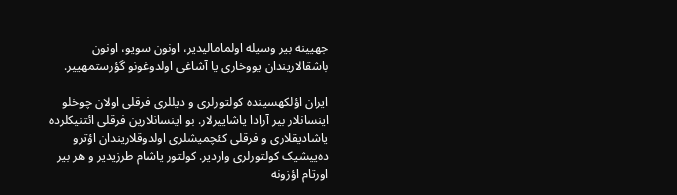جهیینه بیر وسیله اولمامالیدیر، اونون سویو، اونون باشقالاریندان یووخاری یا آشاغی اولدوغونو گؤرستمهییر.

ایران اؤلکهسینده کولتورلری و دیللری فرقلی اولان چوخلو اینسانلار بیر آرادا یاشاییرلار. بو اینسانلارین فرقلی ائتنیکلرده یاشادیقلاری و فرقلی کئچمیشلری اولدوقلاریندان اؤترو ده‌ییشیک کولتورلری واردیر. کولتور یاشام طرزیدیر و هر بیر اورتام اؤزونه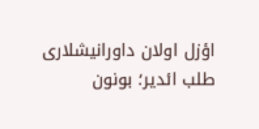اؤزل اولان داورانیشلاری طلب ائدیر؛ بونون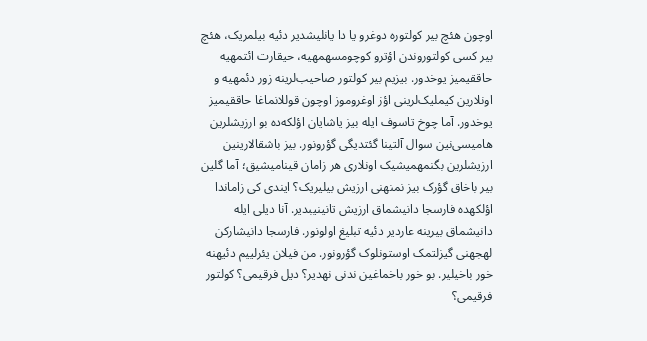اوچون هئچ بیر کولتوره دوغرو یا دا یانلیشدیر دئیه بیلمریک، هئچ بیر کسی کولتوروندن اؤترو کوچومسهمهیه، حیقارت ائتمهیه حاققیمیز یوخدور. بیزیم بیر کولتور صاحیب‌لرینه زور دئمهیه و اونلارین کیملیک‌لرینی اؤز اوغروموز اوچون قوللانماغا حاققیمیز یوخدور. آما چوخ تاسوف ایله بیز یاشایان اؤلکه‌ده بو ارزیشلرین هامیسی‌نین سوال آلتینا گئتدیگی گؤرونور. بیز باشقالارینین ارزیشلرین بگنمهمیشیک اونلاری هر زامان قینامیشیق؛ آما گلین بیر باخاق گؤرک بیز نمنهنی ارزیش بیلیریک؟ ایندی کی زاماندا اؤلکهده فارسجا دانیشماق ارزیش تانینیبدیر. آنا دیلی ایله دانیشماق بیرینه عاردیر دئیه تبلیغ اولونور. فارسجا دانیشارکن لهجهنی گیزلتمک اوستونلوک گؤرونور. من فیلان یئرلییم دئیهنه خور باخیلیر. بو خور باخماغین ندنی نهدیر؟ دیل فرقیمی؟ کولتور فرقیمی؟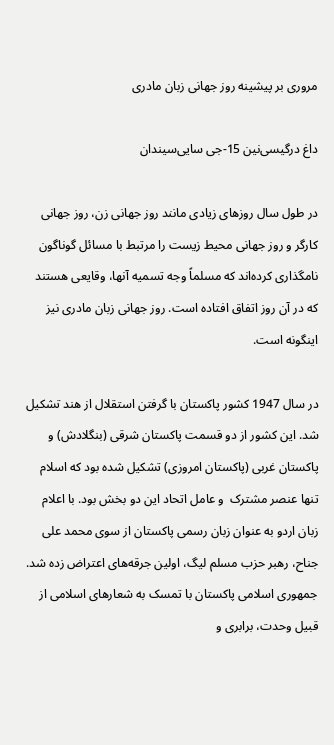مروری بر پیشینه روز جهانی زبان مادری

داغ درگیسی‌نین 15-جی سایی‌سیندان

در طول سال روزهای زیادی مانند روز جهانی زن، روز جهانی کارگر و روز جهانی محیط زیست را مرتبط با مسائل گوناگون نامگذاری ‌کرده‌اند که مسلماً وجه تسمیه آنها، وقایعی هستند که در آن روز اتفاق افتاده است. روز جهانی زبان مادری نیز اینگونه است.

در سال 1947 کشور پاکستان با گرفتن استقلال از هند تشکیل شد. این کشور از دو قسمت پاکستان شرقی (بنگلادش) و پاکستان غربی (پاکستان امروزی) تشکیل شده بود که اسلام تنها عنصر مشترک  و عامل اتحاد این دو بخش بود. با اعلام زبان اردو به عنوان زبان رسمی پاکستان از سوی محمد علی جناح، رهبر حزب مسلم لیگ، اولین جرقه‌های اعتراض زده شد. جمهوری اسلامی پاکستان با تمسک به شعارهای اسلامی از قبیل وحدت، برابری و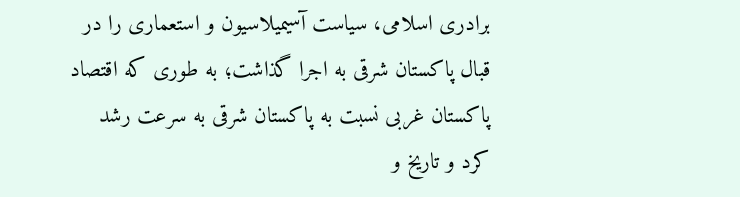برادری اسلامی، سیاست آسیمیلاسیون و استعماری را در قبال پاکستان شرقی به اجرا گذاشت؛ به طوری که اقتصاد پاکستان غربی نسبت به پاکستان شرقی به سرعت رشد کرد و تاریخ و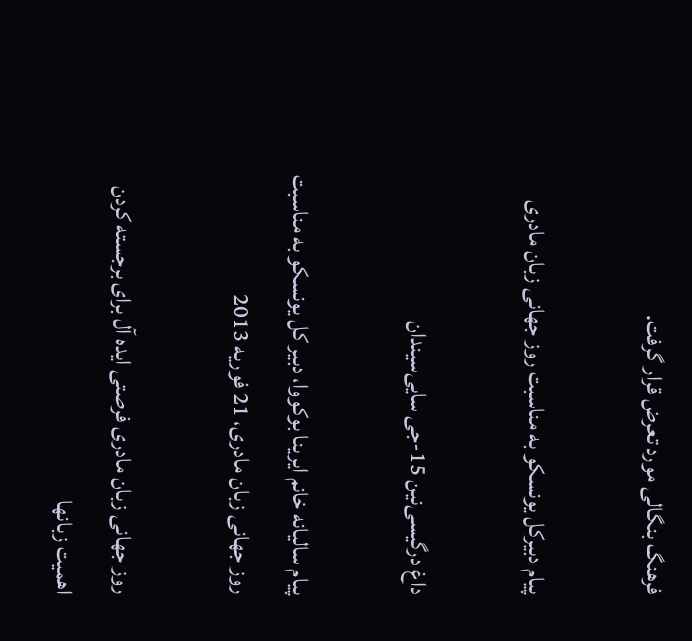فرهنگ بنگالی مورد تعرض قرار گرفت.

پیام دبیرکل یونسکو به مناسبت روز جهانی زبان مادری

داغ درگیسی‌نین 15-جی سایی‌سیندان

پیام سالیانه خانم ایرینا بوکووا، دبیر کل یونسکو به مناسبت روز جهانی زبان مادری، 21 فوریه 2013

روز جهانی زبان مادری فرصتی ایده آل برای برجسته کردن اهمیت زبانها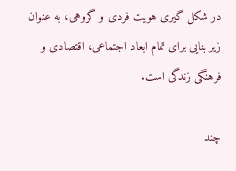در شکل گیری هویت فردی و گروهی، به عنوان زیر بنایی برای تمام ابعاد اجتماعی، اقتصادی و فرهنگی زندگی است.

چند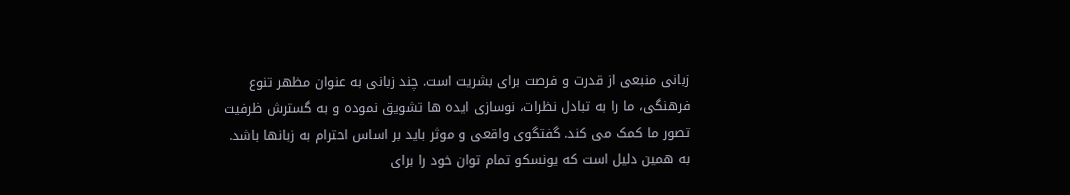زبانی منبعی از قدرت و فرصت برای بشریت است. چند زبانی به عنوان مظهر تنوع فرهنگی، ما را به تبادل نظرات، نوسازی ایده ها تشویق نموده و به گسترش ظرفیت تصور ما کمک می کند. گفتگوی واقعی و موثر باید بر اساس احترام به زبانها باشد. به همین دلیل است که یونسکو تمام توان خود را برای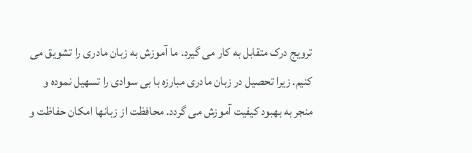ترویج درک متقابل به کار می گیرد. ما آموزش به زبان مادری را تشویق می کنیم. زیرا تحصیل در زبان مادری مبارزه با بی سوادی را تسهیل نموده و منجر به بهبود کیفیت آموزش می گردد. محافظت از زبانها امکان حفاظت و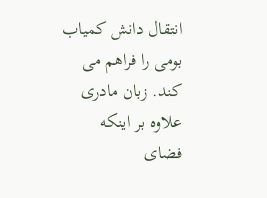انتقال دانش کمیاب بومی را فراهم می کند. زبان مادری علاوه بر اینکه فضای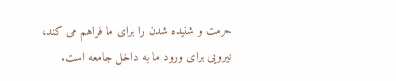حرمت و شنیده شدن را برای ما فراهم می کند، نیرویی برای ورود ما به داخل جامعه است.